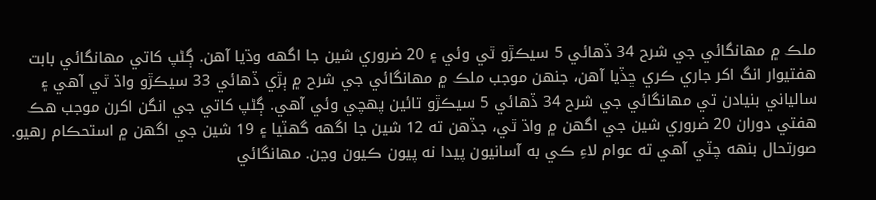ملڪ ۾ مهانگائي جي شرح 34 ڏهائي 5 سيڪڙو ٿي وئي ۽ 20 ضروري شين جا اگهه وڌيا آهن. ڳڻپ کاتي مهانگائي بابت هفتيوار انگ اکر جاري ڪري ڇڏيا آهن، جنهن موجب ملڪ ۾ مهانگائي جي شرح ۾ ٻڙي ڏهائي 33 سيڪڙو واڌ ٿي آهي ۽ سالياني بنيادن تي مهانگائي جي شرح 34 ڏهائي 5 سيڪڙو تائين پهچي وئي آهي. ڳڻپ کاتي جي انگن اکرن موجب هڪ هفتي دوران 20 ضروري شين جي اگهن ۾ واڌ ٿي، جڏهن ته 12 شين جا اگهه گهٽيا ۽ 19 شين جي اگهن ۾ استحڪام رهيو.
صورتحال بنهه چٽي آهي ته عوام لاءِ ڪي به آسانيون پيدا نه پيون ڪيون وڃن. مهانگائي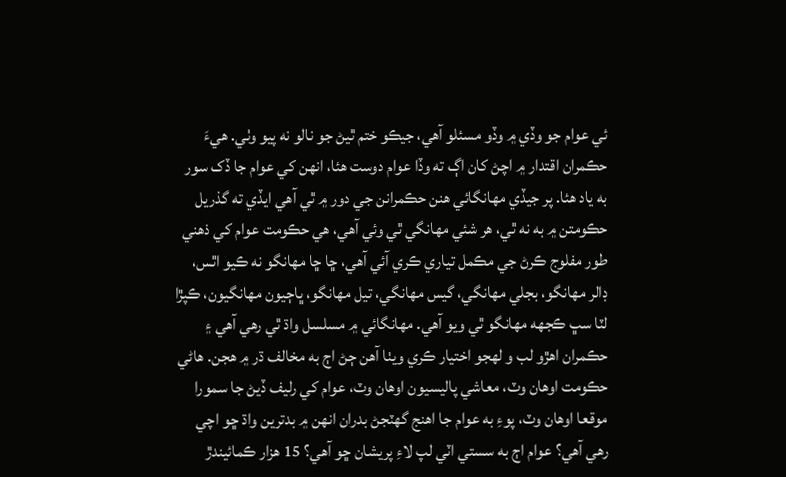ئي عوام جو وڏي ۾ وڏو مسئلو آهي، جيڪو ختم ٿيڻ جو نالو نه پيو وٺي. هيءَ حڪمران اقتدار ۾ اچڻ کان اڳ ته وڏا عوام دوست هئا، انهن کي عوام جا ڏک سور به ياد هئا. پر جيڏي مهانگائي هنن حڪمرانن جي دور ۾ ٿي آهي ايڏي ته گذريل حڪومتن ۾ به نه ٿي، هر شئي مهانگي ٿي وئي آهي، هي حڪومت عوام کي ذهني طور مفلوج ڪرڻ جي مڪمل تياري ڪري آئي آهي، ڇا ڇا مهانگو نه ڪيو اٿس، ڊالر مهانگو، بجلي مهانگي، گيس مهانگي، تيل مهانگو، ڀاڄيون مهانگيون، ڪپڙا لٽا سڀ ڪجهه مهانگو ٿي ويو آهي. مهانگائي ۾ مسلسل واڌ ٿي رهي آهي ۽ حڪمران اهڙو لب و لهجو اختيار ڪري ويٺا آهن ڄڻ اڄ به مخالف ڌر ۾ هجن. هاڻي حڪومت اوهان وٽ، معاشي پاليسيون اوهان وٽ، عوام کي رليف ڏيڻ جا سمورا موقعا اوهان وٽ، پوءِ به عوام جا اهنج گهٽجڻ بدران انهن ۾ بدترين واڌ ڇو اچي رهي آهي؟ عوام اڄ به سستي اٽي لپ لاءِ پريشان ڇو آهي؟ 15 هزار ڪمائيندڙ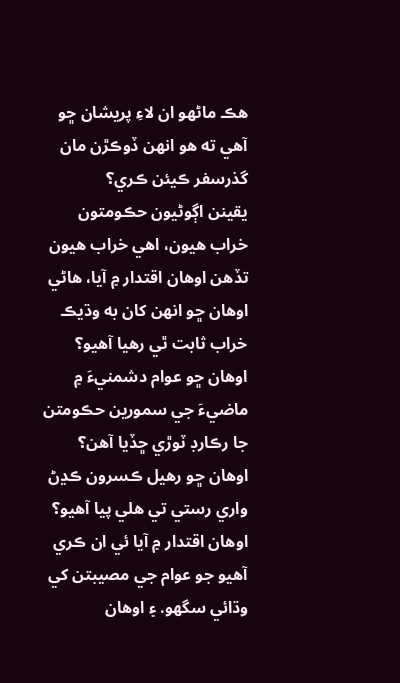هڪ ماڻهو ان لاءِ پريشان ڇو آهي ته هو انهن ڏوڪڙن مان گذرسفر ڪيئن ڪري؟
يقينن اڳوڻيون حڪومتون خراب هيون، اهي خراب هيون تڏهن اوهان اقتدار ۾ آيا، هاڻي اوهان ڇو انهن کان به وڌيڪ خراب ثابت ٿي رهيا آهيو؟ اوهان ڇو عوام دشمنيءَ ۾ ماضيءَ جي سمورين حڪومتن جا رڪارڊ ٽوڙي ڇڏيا آهن؟ اوهان ڇو رهيل ڪسرون ڪڍڻ واري رستي تي هلي پيا آهيو؟ اوهان اقتدار ۾ آيا ئي ان ڪري آهيو جو عوام جي مصيبتن کي وڌائي سگهو. ۽ اوهان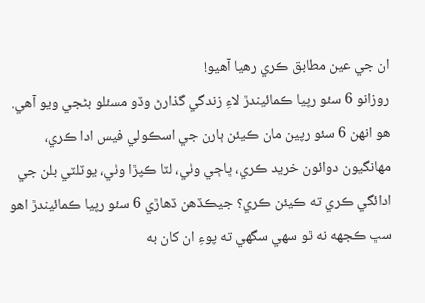ان جي عين مطابق ڪري رهيا آهيو!
روزانو 6 سئو رپيا ڪمائيندڙ لاءِ زندگي گذارڻ وڏو مسئلو بڻجي ويو آهي. هو انهن 6 سئو رپين مان ڪيئن ٻارن جي اسڪولي فيس ادا ڪري، مهانگيون دوائون خريد ڪري، ڀاڄي وٺي، لٽا ڪپڙا وٺي، يوٽلٽي بلن جي ادائگي ڪري ته ڪيئن ڪري؟ جيڪڏهن ڏهاڙي 6 سئو رپيا ڪمائيندڙ اهو سڀ ڪجهه نه ٿو سهي سگهي ته پوءِ ان کان به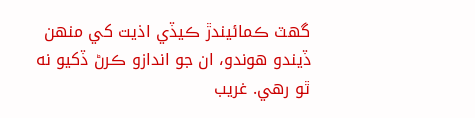گهٽ ڪمائيندڙ ڪيڏي اذيت کي منهن ڏيندو هوندو، ان جو اندازو ڪرڻ ڏکيو نه ٿو رهي. غريب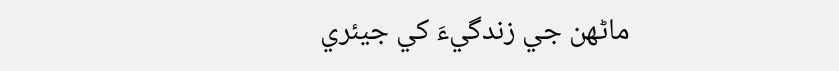ماڻهن جي زندگيءَ کي جيئري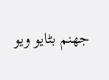جهنم بڻايو ويو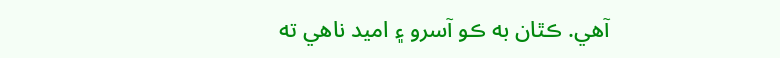آهي. ڪٿان به ڪو آسرو ۽ اميد ناهي ته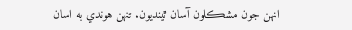انهن جون مشڪلون آسان ٿينديون. تنهن هوندي به اسان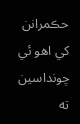حڪمرانن کي اهو ئي چونداسين ته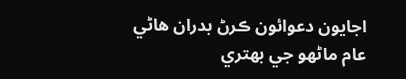اجايون دعوائون ڪرڻ بدران هاڻي عام ماڻهو جي بهتري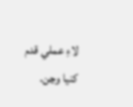لاءِ عملي قدم کنيا وڃن.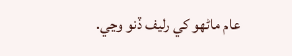عام ماڻهو کي رليف ڏنو وڃي.